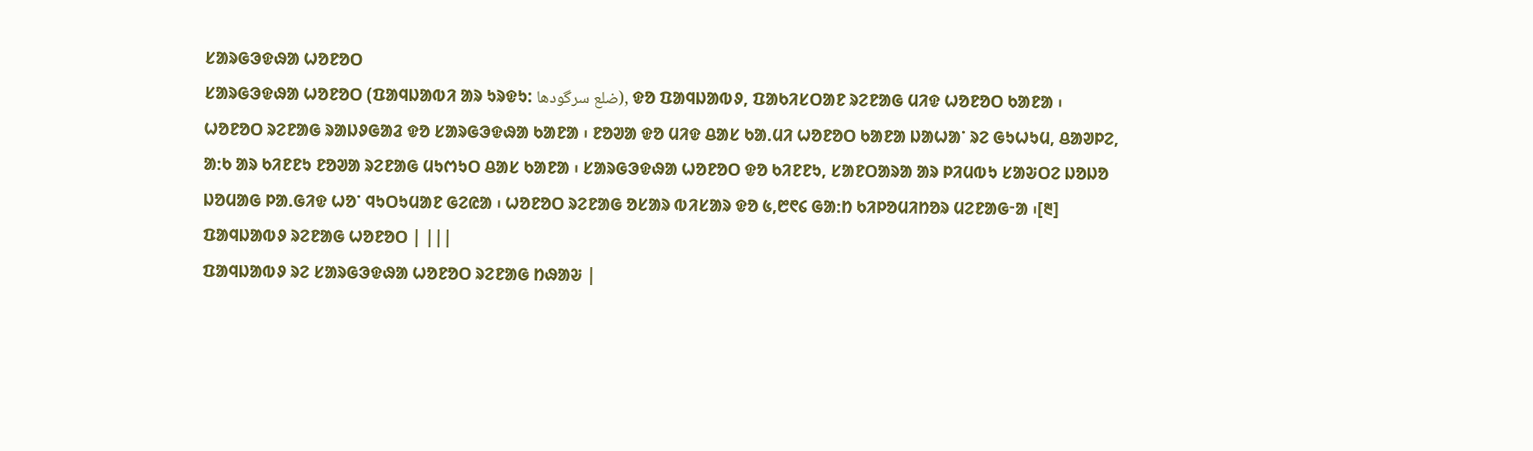ᱥᱟᱨᱜᱳᱫᱷᱟ ᱦᱚᱱᱚᱛ
ᱥᱟᱨᱜᱳᱫᱷᱟ ᱦᱚᱱᱚᱛ (ᱯᱟᱧᱡᱟᱵᱤ ᱟᱨ ᱩᱨᱫᱩ: ضلع سرگودھا), ᱫᱚ ᱯᱟᱧᱡᱟᱵᱽ, ᱯᱟᱠᱤᱥᱛᱟᱱ ᱨᱮᱱᱟᱜ ᱢᱤᱫ ᱦᱚᱱᱚᱛ ᱠᱟᱱᱟ ᱾ ᱦᱚᱱᱚᱛ ᱨᱮᱱᱟᱜ ᱨᱟᱡᱽᱜᱟᱲ ᱫᱚ ᱥᱟᱨᱜᱳᱫᱷᱟ ᱠᱟᱱᱟ ᱾ ᱱᱚᱣᱟ ᱫᱚ ᱢᱤᱫ ᱪᱟᱥ ᱠᱟᱹᱢᱤ ᱦᱚᱱᱚᱛ ᱠᱟᱱᱟ ᱡᱟᱦᱟᱸ ᱨᱮ ᱜᱩᱦᱩᱢ, ᱪᱟᱣᱞᱮ, ᱟᱺᱠ ᱟᱨ ᱠᱤᱱᱱᱩ ᱱᱚᱣᱟ ᱨᱮᱱᱟᱜ ᱢᱩᱬᱩᱛ ᱪᱟᱥ ᱠᱟᱱᱟ ᱾ ᱥᱟᱨᱜᱳᱫᱷᱟ ᱦᱚᱱᱚᱛ ᱫᱚ ᱠᱤᱱᱱᱩ, ᱥᱟᱱᱛᱟᱨᱟ ᱟᱨ ᱞᱤᱢᱵᱩ ᱥᱟᱶᱛᱮ ᱡᱚᱡᱚ ᱡᱚᱢᱟᱜ ᱞᱟᱹᱜᱤᱫ ᱦᱚᱸ ᱧᱩᱛᱩᱢᱟᱱ ᱜᱮᱭᱟ ᱾ ᱦᱚᱱᱚᱛ ᱨᱮᱱᱟᱜ ᱚᱥᱟᱨ ᱵᱤᱥᱟᱨ ᱫᱚ ᱕,᱘᱖᱔ ᱜᱟᱺᱴ ᱠᱤᱞᱚᱢᱤᱴᱚᱨ ᱢᱮᱱᱟᱜᱼᱟ ᱾[᱓]
ᱯᱟᱧᱡᱟᱵᱽ ᱨᱮᱱᱟᱜ ᱦᱚᱱᱚᱛ | |||
ᱯᱟᱧᱡᱟᱵᱽ ᱨᱮ ᱥᱟᱨᱜᱳᱫᱷᱟ ᱦᱚᱱᱚᱛ ᱨᱮᱱᱟᱜ ᱴᱷᱟᱶ |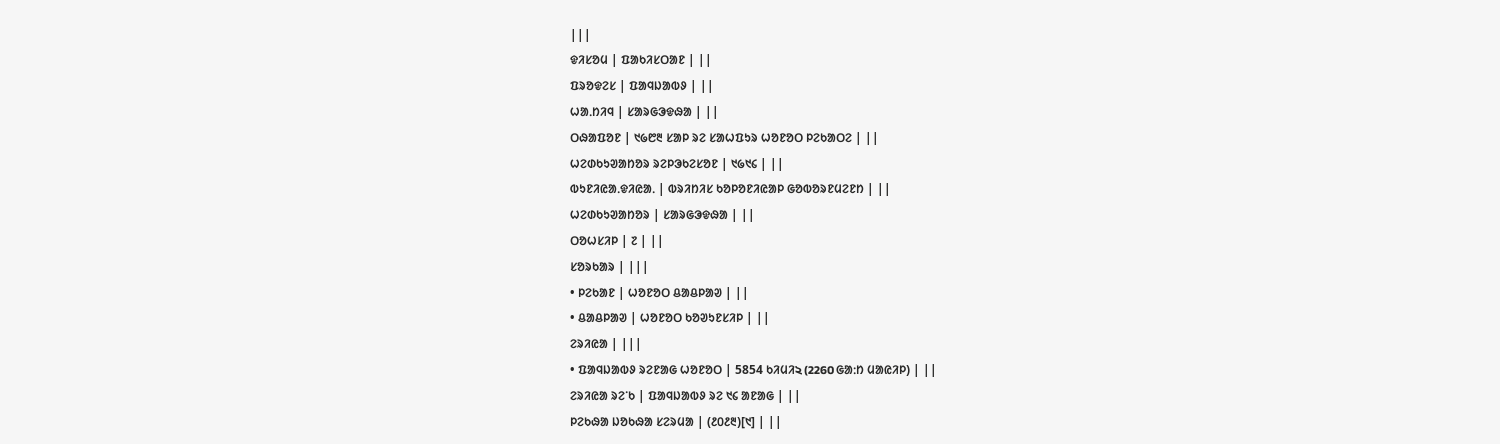|||
ᱫᱤᱥᱚᱢ | ᱯᱟᱠᱤᱥᱛᱟᱱ | ||
ᱯᱨᱚᱫᱮᱥ | ᱯᱟᱧᱡᱟᱵᱽ | ||
ᱦᱟᱹᱴᱤᱧ | ᱥᱟᱨᱜᱳᱫᱷᱟ | ||
ᱛᱷᱟᱯᱚᱱ | ᱑᱙᱘᱓ ᱥᱟᱞ ᱨᱮ ᱥᱟᱦᱯᱩᱨ ᱦᱚᱱᱚᱛ ᱞᱮᱠᱟᱛᱮ | ||
ᱦᱮᱰᱠᱩᱣᱟᱴᱚᱨ ᱨᱮᱞᱳᱠᱮᱥᱚᱱ | ᱑᱙᱑᱔ | ||
ᱵᱩᱱᱤᱭᱟᱹᱫᱤᱭᱟᱹ | ᱵᱨᱤᱴᱤᱥ ᱠᱚᱞᱚᱱᱤᱭᱟᱞ ᱜᱚᱵᱚᱨᱱᱢᱮᱱᱴ | ||
ᱦᱮᱰᱠᱩᱣᱟᱴᱚᱨ | ᱥᱟᱨᱜᱳᱫᱷᱟ | ||
ᱛᱚᱦᱥᱤᱞ | ᱗ | ||
ᱥᱚᱨᱠᱟᱨ | |||
• ᱞᱮᱠᱟᱱ | ᱦᱚᱱᱚᱛ ᱪᱟᱪᱞᱟᱣ | ||
• ᱪᱟᱪᱞᱟᱣ | ᱦᱚᱱᱚᱛ ᱠᱚᱣᱩᱱᱥᱤᱞ | ||
ᱮᱨᱤᱭᱟ | |||
• ᱯᱟᱧᱡᱟᱵᱽ ᱨᱮᱱᱟᱜ ᱦᱚᱱᱚᱛ | 5854 ᱠᱤᱢᱤ২ (2260 ᱜᱟᱺᱴ ᱢᱟᱭᱤᱞ) | ||
ᱮᱨᱤᱭᱟ ᱨᱮᱸᱠ | ᱯᱟᱧᱡᱟᱵᱽ ᱨᱮ ᱑᱔ ᱟᱱᱟᱜ | ||
ᱞᱮᱠᱷᱟ ᱡᱚᱠᱷᱟ ᱥᱮᱨᱢᱟ | (᱒᱐᱒᱓)[᱑] | ||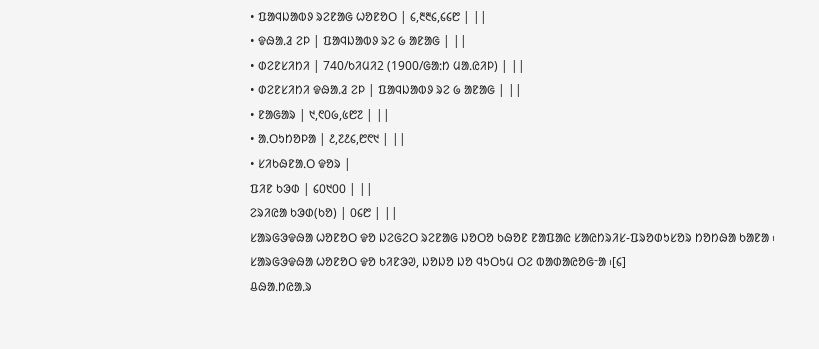• ᱯᱟᱧᱡᱟᱵᱽ ᱨᱮᱱᱟᱜ ᱦᱚᱱᱚᱛ | ᱔,᱓᱓᱔,᱔᱔᱘ | ||
• ᱫᱷᱟᱹᱲ ᱮᱞ | ᱯᱟᱧᱡᱟᱵᱽ ᱨᱮ ᱙ ᱟᱱᱟᱜ | ||
• ᱰᱮᱱᱥᱤᱴᱤ | 740/ᱠᱤᱢᱤ2 (1900/ᱜᱟᱺᱴ ᱢᱟᱹᱭᱤᱞ) | ||
• ᱰᱮᱱᱥᱤᱴᱤ ᱫᱷᱟᱹᱲ ᱮᱞ | ᱯᱟᱧᱡᱟᱵᱽ ᱨᱮ ᱙ ᱟᱱᱟᱜ | ||
• ᱱᱟᱜᱟᱨ | ᱑,᱖᱐᱙,᱕᱘᱗ | ||
• ᱟᱹᱛᱩᱴᱚᱞᱟ | ᱒,᱗᱒᱔,᱘᱖᱑ | ||
• ᱥᱤᱠᱷᱱᱟᱹᱛ ᱫᱚᱨ |
ᱯᱤᱱ ᱠᱳᱰ | ᱔᱐᱑᱐᱐ | ||
ᱮᱨᱤᱭᱟ ᱠᱳᱰ(ᱠᱚ) | ᱐᱔᱘ | ||
ᱥᱟᱨᱜᱳᱫᱷᱟ ᱦᱚᱱᱚᱛ ᱫᱚ ᱡᱮᱜᱮᱛ ᱨᱮᱱᱟᱜ ᱡᱚᱛᱚ ᱠᱷᱚᱱ ᱱᱟᱯᱟᱭ ᱥᱟᱭᱴᱨᱤᱥ-ᱯᱨᱚᱰᱩᱥᱚᱨ ᱴᱚᱴᱷᱟ ᱠᱟᱱᱟ ᱾ ᱥᱟᱨᱜᱳᱫᱷᱟ ᱦᱚᱱᱚᱛ ᱫᱚ ᱠᱤᱱᱳᱣ, ᱡᱚᱡᱚ ᱡᱚ ᱧᱩᱛᱩᱢ ᱛᱮ ᱵᱟᱰᱟᱭᱚᱜᱼᱟ ᱾[᱔]
ᱪᱷᱟᱹᱴᱭᱟᱹᱨ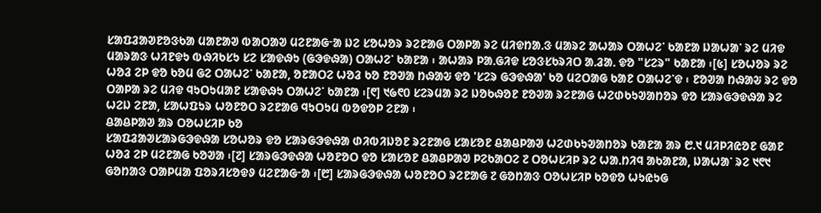ᱥᱟᱯᱲᱟᱣᱱᱚᱝᱠᱟ ᱢᱟᱱᱟᱣ ᱵᱟᱛᱟᱣ ᱢᱮᱱᱟᱜᱼᱟ ᱡᱮ ᱥᱚᱦᱚᱨ ᱨᱮᱱᱟᱜ ᱛᱟᱞᱟ ᱨᱮ ᱢᱤᱫᱴᱟᱹᱝ ᱢᱟᱨᱮ ᱟᱦᱟᱨ ᱛᱟᱦᱮᱸ ᱠᱟᱱᱟ ᱡᱟᱦᱟᱸ ᱨᱮ ᱢᱤᱫ ᱢᱟᱨᱟᱝ ᱦᱤᱱᱫᱩ ᱵᱷᱤᱠᱥᱩ ᱥᱮ ᱥᱟᱫᱷᱩ (ᱜᱳᱫᱷᱟ) ᱛᱟᱦᱮᱸ ᱠᱟᱱᱟ ᱾ ᱟᱦᱟᱨ ᱞᱟᱹᱜᱤᱫ ᱥᱚᱝᱥᱠᱨᱤᱛ ᱟᱹᱲᱟᱹ ᱫᱚ "ᱥᱮᱨ" ᱠᱟᱱᱟ ᱾[᱕] ᱥᱚᱦᱚᱨ ᱨᱮ ᱦᱚᱲ ᱮᱞ ᱫᱚ ᱠᱚᱢ ᱜᱮ ᱛᱟᱦᱮᱸ ᱠᱟᱱᱟ, ᱚᱱᱟᱛᱮ ᱦᱚᱲ ᱠᱚ ᱱᱚᱣᱟ ᱴᱷᱟᱶ ᱫᱚ 'ᱥᱮᱨ ᱜᱳᱫᱷᱟ' ᱠᱚ ᱢᱮᱛᱟᱜ ᱠᱟᱱ ᱛᱟᱦᱮᱸᱫ ᱾ ᱱᱚᱣᱟ ᱴᱷᱟᱶ ᱨᱮ ᱫᱚ ᱛᱟᱞᱟ ᱨᱮ ᱢᱤᱫ ᱧᱩᱛᱩᱢᱟᱱ ᱥᱟᱫᱷᱩ ᱛᱟᱦᱮᱸ ᱠᱟᱱᱟ ᱾[᱖] ᱑᱙᱖᱐ ᱥᱮᱨᱢᱟ ᱨᱮ ᱡᱚᱠᱷᱚᱱ ᱱᱚᱣᱟ ᱨᱮᱱᱟᱜ ᱦᱮᱰᱠᱩᱣᱟᱴᱚᱨ ᱫᱚ ᱥᱟᱨᱜᱳᱫᱷᱟ ᱨᱮ ᱦᱮᱡ ᱮᱱᱟ, ᱥᱟᱦᱯᱩᱨ ᱦᱚᱱᱚᱛ ᱨᱮᱱᱟᱜ ᱧᱩᱛᱩᱢ ᱵᱚᱫᱚᱞ ᱮᱱᱟ ᱾
ᱪᱟᱪᱞᱟᱣ ᱟᱨ ᱛᱚᱦᱥᱤᱞ ᱠᱚ
ᱥᱟᱯᱲᱟᱣᱥᱟᱨᱜᱳᱫᱷᱟ ᱥᱚᱦᱚᱨ ᱫᱚ ᱥᱟᱨᱜᱳᱫᱷᱟ ᱰᱤᱵᱤᱡᱚᱱ ᱨᱮᱱᱟᱜ ᱥᱟᱥᱚᱱ ᱪᱟᱪᱞᱟᱣ ᱦᱮᱰᱠᱩᱣᱟᱴᱚᱨ ᱠᱟᱱᱟ ᱟᱨ ᱘.᱑ ᱢᱤᱞᱤᱭᱚᱱ ᱜᱟᱱ ᱦᱚᱲ ᱮᱞ ᱢᱮᱱᱟᱜ ᱠᱚᱣᱟ ᱾[᱗] ᱥᱟᱨᱜᱳᱫᱷᱟ ᱦᱚᱱᱚᱛ ᱫᱚ ᱥᱟᱥᱚᱱ ᱪᱟᱪᱞᱟᱣ ᱞᱮᱠᱟᱛᱮ ᱗ ᱛᱚᱦᱥᱤᱞ ᱨᱮ ᱦᱟᱹᱴᱤᱧ ᱟᱠᱟᱱᱟ, ᱡᱟᱦᱟᱸ ᱨᱮ ᱑᱖᱑ ᱜᱚᱴᱟᱝ ᱛᱟᱞᱢᱟ ᱯᱚᱨᱤᱥᱚᱫᱽ ᱢᱮᱱᱟᱜᱼᱟ ᱾[᱘] ᱥᱟᱨᱜᱳᱫᱷᱟ ᱦᱚᱱᱚᱛ ᱨᱮᱱᱟᱜ ᱗ ᱜᱚᱴᱟᱝ ᱛᱚᱦᱥᱤᱞ ᱠᱚᱫᱚ ᱦᱩᱭᱩᱜ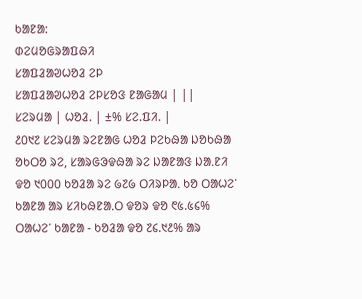ᱠᱟᱱᱟ:
ᱰᱮᱢᱚᱜᱨᱟᱯᱷᱤ
ᱥᱟᱯᱲᱟᱣᱦᱚᱲ ᱮᱞ
ᱥᱟᱯᱲᱟᱣᱦᱚᱲ ᱮᱞᱥᱚᱝ ᱱᱟᱜᱟᱢ | ||
ᱥᱮᱨᱢᱟ | ᱦᱚᱲ. | ±% ᱥᱮ.ᱯᱤ. |
᱒᱐᱑᱗ ᱥᱮᱨᱢᱟ ᱨᱮᱱᱟᱜ ᱦᱚᱲ ᱞᱮᱠᱷᱟ ᱡᱚᱠᱷᱟ ᱚᱠᱛᱚ ᱨᱮ, ᱥᱟᱨᱜᱳᱫᱷᱟ ᱨᱮ ᱡᱟᱱᱟᱝ ᱡᱟᱹᱱᱤ ᱫᱚ ᱑᱐᱐᱐ ᱠᱚᱲᱟ ᱨᱮ ᱙᱗᱙ ᱛᱤᱨᱞᱟᱹ ᱠᱚ ᱛᱟᱦᱮᱸ ᱠᱟᱱᱟ ᱟᱨ ᱥᱤᱠᱷᱱᱟᱹᱛ ᱫᱚᱨ ᱫᱚ ᱖᱕.᱕᱔% ᱛᱟᱦᱮᱸ ᱠᱟᱱᱟ - ᱠᱚᱲᱟ ᱫᱚ ᱗᱔.᱑᱒% ᱟᱨ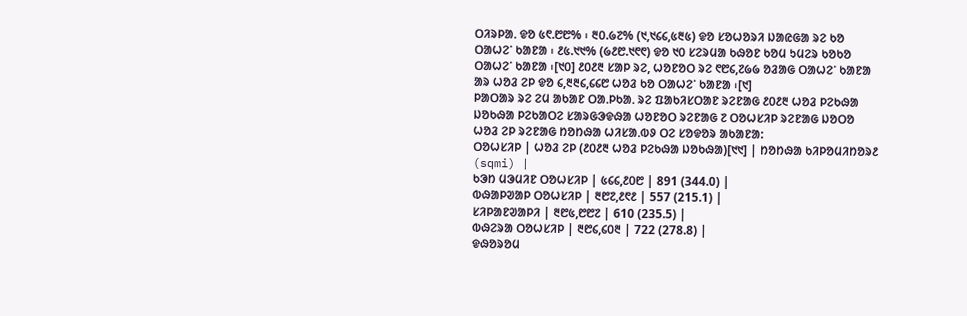ᱛᱤᱨᱞᱟᱹ ᱫᱚ ᱕᱖.᱘᱘% ᱾ ᱓᱐.᱙᱗% (᱑,᱑᱔᱔,᱕᱓᱕) ᱫᱚ ᱥᱚᱦᱚᱨᱤ ᱡᱟᱭᱜᱟ ᱨᱮ ᱠᱚ ᱛᱟᱦᱮᱸ ᱠᱟᱱᱟ ᱾ ᱒᱕.᱑᱑% (᱙᱒᱘.᱑᱖᱖) ᱫᱚ ᱑᱐ ᱥᱮᱨᱢᱟ ᱠᱷᱚᱱ ᱠᱚᱢ ᱩᱢᱮᱨ ᱠᱚᱠᱚ ᱛᱟᱦᱮᱸ ᱠᱟᱱᱟ ᱾[᱑᱐] ᱒᱐᱒᱓ ᱥᱟᱞ ᱨᱮ, ᱦᱚᱱᱚᱛ ᱨᱮ ᱖᱘᱔,᱗᱙᱙ ᱚᱲᱟᱜ ᱛᱟᱦᱮᱸ ᱠᱟᱱᱟ ᱟᱨ ᱦᱚᱲ ᱮᱞ ᱫᱚ ᱔,᱓᱓᱔,᱔᱔᱘ ᱦᱚᱲ ᱠᱚ ᱛᱟᱦᱮᱸ ᱠᱟᱱᱟ ᱾[᱑]
ᱞᱟᱛᱟᱨ ᱨᱮ ᱮᱢ ᱟᱠᱟᱱ ᱛᱟᱹᱞᱠᱟᱹ ᱨᱮ ᱯᱟᱠᱤᱥᱛᱟᱱ ᱨᱮᱱᱟᱜ ᱒᱐᱒᱓ ᱦᱚᱲ ᱞᱮᱠᱷᱟ ᱡᱚᱠᱷᱟ ᱞᱮᱠᱟᱛᱮ ᱥᱟᱨᱜᱳᱫᱷᱟ ᱦᱚᱱᱚᱛ ᱨᱮᱱᱟᱜ ᱗ ᱛᱚᱦᱥᱤᱞ ᱨᱮᱱᱟᱜ ᱡᱚᱛᱚ ᱦᱚᱲ ᱮᱞ ᱨᱮᱱᱟᱜ ᱴᱚᱴᱷᱟ ᱦᱤᱥᱟᱹᱵᱽ ᱛᱮ ᱥᱚᱫᱚᱨ ᱟᱠᱟᱱᱟ:
ᱛᱚᱦᱥᱤᱞ | ᱦᱚᱲ ᱮᱞ (᱒᱐᱒᱓ ᱦᱚᱲ ᱞᱮᱠᱷᱟ ᱡᱚᱠᱷᱟ)[᱑᱑] | ᱴᱚᱴᱷᱟ ᱠᱤᱞᱚᱢᱤᱴᱚᱨ᱒ (sqmi) |
ᱠᱳᱴ ᱢᱳᱢᱤᱱ ᱛᱚᱦᱥᱤᱞ | ᱕᱔᱔,᱒᱐᱘ | 891 (344.0) |
ᱵᱷᱟᱞᱣᱟᱞ ᱛᱚᱦᱥᱤᱞ | ᱓᱘᱗,᱒᱖᱒ | 557 (215.1) |
ᱥᱤᱞᱟᱱᱣᱟᱞᱤ | ᱓᱘᱕,᱘᱘᱗ | 610 (235.5) |
ᱵᱷᱮᱨᱟ ᱛᱚᱦᱥᱤᱞ | ᱓᱘᱔,᱔᱐᱓ | 722 (278.8) |
ᱫᱷᱚᱨᱚᱢ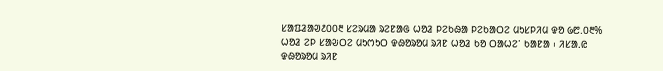ᱥᱟᱯᱲᱟᱣ᱒᱐᱐᱓ ᱥᱮᱨᱢᱟ ᱨᱮᱱᱟᱜ ᱦᱚᱲ ᱞᱮᱠᱷᱟ ᱞᱮᱠᱟᱛᱮ ᱢᱩᱥᱞᱤᱢ ᱫᱚ ᱙᱘.᱐᱓% ᱦᱚᱲ ᱮᱞ ᱥᱟᱶᱛᱮ ᱢᱩᱬᱩᱛ ᱫᱷᱚᱨᱚᱢ ᱨᱤᱱ ᱦᱚᱲ ᱠᱚ ᱛᱟᱦᱮᱸ ᱠᱟᱱᱟ ᱾ ᱤᱥᱟᱹᱭ ᱫᱷᱚᱨᱚᱢ ᱨᱤᱱ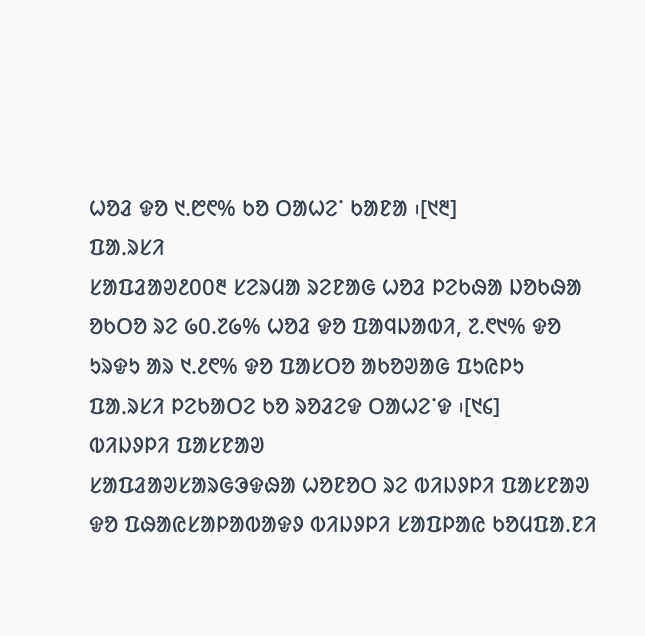ᱦᱚᱲ ᱫᱚ ᱑.᱘᱖% ᱠᱚ ᱛᱟᱦᱮᱸ ᱠᱟᱱᱟ ᱾[᱑᱓]
ᱯᱟᱹᱨᱥᱤ
ᱥᱟᱯᱲᱟᱣ᱒᱐᱐᱓ ᱥᱮᱨᱢᱟ ᱨᱮᱱᱟᱜ ᱦᱚᱲ ᱞᱮᱠᱷᱟ ᱡᱚᱠᱷᱟ ᱚᱠᱛᱚ ᱨᱮ ᱙᱐.᱗᱙% ᱦᱚᱲ ᱫᱚ ᱯᱟᱧᱡᱟᱵᱤ, ᱗.᱖᱑% ᱫᱚ ᱩᱨᱫᱩ ᱟᱨ ᱑.᱒᱖% ᱫᱚ ᱯᱟᱥᱛᱚ ᱟᱠᱚᱣᱟᱜ ᱯᱩᱭᱞᱩ ᱯᱟᱹᱨᱥᱤ ᱞᱮᱠᱟᱛᱮ ᱠᱚ ᱨᱚᱲᱮᱫ ᱛᱟᱦᱮᱸᱫ ᱾[᱑᱔]
ᱵᱤᱡᱽᱞᱤ ᱯᱟᱥᱱᱟᱣ
ᱥᱟᱯᱲᱟᱣᱥᱟᱨᱜᱳᱫᱷᱟ ᱦᱚᱱᱚᱛ ᱨᱮ ᱵᱤᱡᱽᱞᱤ ᱯᱟᱥᱱᱟᱣ ᱫᱚ ᱯᱷᱟᱭᱥᱟᱞᱟᱵᱟᱫᱽ ᱵᱤᱡᱽᱞᱤ ᱥᱟᱯᱞᱟᱭ ᱠᱚᱢᱯᱟᱹᱱᱤ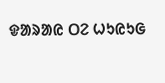ᱫᱟᱨᱟᱭ ᱛᱮ ᱦᱩᱭᱩᱜ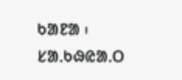ᱠᱟᱱᱟ ᱾
ᱥᱟᱹᱠᱷᱭᱟᱹᱛ